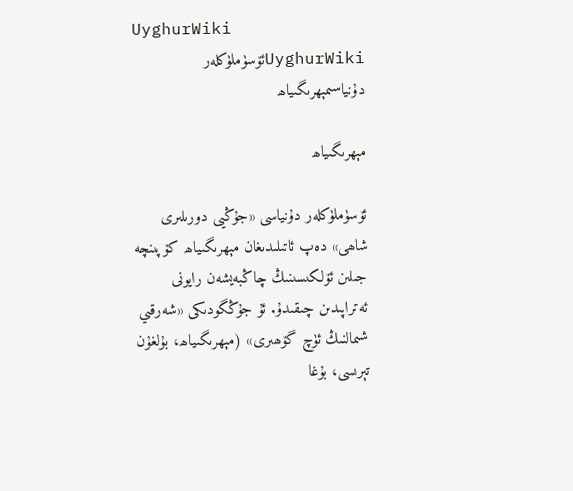UyghurWiki
UyghurWikiئۆسۈملۈكلەر دۇنياسىمېھرىگىياھ

مېھرىگىياھ

ئۆسۈملۈكلەر دۇنياسى «جۇڭيى دورىلىرى شاھى» دەپ ئاتىلىدىغان مېھرىگىياھ كۆپىنچە جىلىن ئۆلكىسىنىڭ چاڭبەيشەن رايونى ئەتراپىدىن چىقىدۇ. ئۇ جۇڭگودىكى «شەرقىي شىمالنىڭ ئۈچ گۆھىرى» (مېھرىگىياھ، بۇلغۇن تېرىسى، بۇغا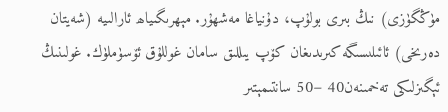مۈڭگۈزى) نىڭ بىرى بولۇپ، دۇنياغا مەشھۇر. مېھرىگىياھ ئارالىيە (شەيتان دەرىخى) ئائىلىسىگە كىرىدىغان كۆپ يىللىق سامان غوللۇق ئۆسۈملۈك. غولىنىڭ ئېگىزلىكى تەخمىنەن40 −50 سانتىمېتىر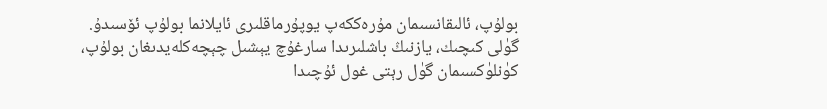بولۇپ، ئالىقانسىمان مۇرەككەپ يوپۇرماقلىرى ئايلانما بولۇپ ئۆسىدۇ. گۈلى كىچىك، يازنىڭ باشلىرىدا سارغۇچ يېشىل چېچەكلەيدىغان بولۇپ، كۈنلۈكسىمان گۈل رېتى غول ئۇچىدا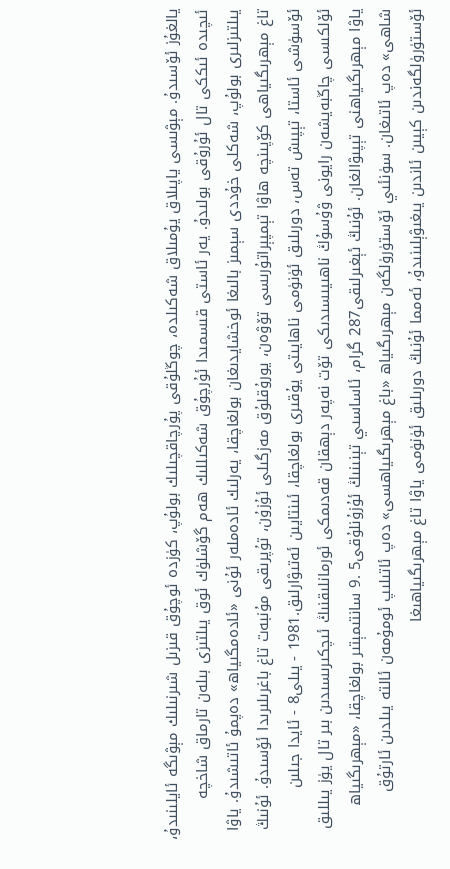يالغۇز ئۆسىدۇ. مېۋىسى ياپىلاق يۇمىلاق شەكىلدە، چوڭلۇقى پۇرچاقچىلىك بولۇپ، كۈزدە ئوچۇق قىزىل شىرنىلىك مېۋىگە ئايلىنىدۇ، ئىچىدە ئىككى تال ئۇرۇقى بولىدۇ. يەر ئاستى قىسمىدا ئۇرچۇق شەكىللىك ھەم گۆشلۈك ئوق يىلتىزى بىلەن تارماق شاخچە يىلتىزلىرى بولۇپ، شەكلى خۇددى سېمىز بالىغا ئوخشايدىغان بولغاچقا، يەرلىك ئادەملەر ئۇنى «ئادەمگىياھ» دەپمۇ ئاتىشىدۇ. ياۋا تاغ مېھرىگىياھى كۆپىنچە ھاۋا تېمپېراتۇرىسى تۆۋەن، يورۇقلۇق مەزگىلى ئۇزۇن، تۇپرىقى مۇنبەت تاغ باغرىلىرىدا ئۆسىدۇ. ئۇنىڭ ئۆسۈشى ئاستا، تېپىش تەس، دورىلىق ئۈنۈمى ناھايىتى يۇقىرى بولغاچقا، ئىنتايىن ئەتىۋارلىق.1981 - يىلى8 - ئايدا جىلىن ئۆلكىسى چاڭبەيشەن رايونى ۋۇسۇڭ ناھىيىسىدىكى تۆت نەپەر دېھقان قەدىمكى ئورمانلىقنىڭ ئىچكىرىسىدىن بىر تال يۈز يىللىق ياۋا مېھرىگىياھنى تېپىۋالغان. ئۇنىڭ ئېغىرلىقى287 گرام، ئاساسىي تېنىنىڭ ئۇزۇنلۇقى5 .9 سانتىمېتىر بولغاچقا، «مېھرىگىياھ شاھى» دەپ ئاتىغان. سۈنئىي ئۆستۈرۈلگەن مېھرىگىياھ «باغ مېھرىگىياھسى» دەپ ئاتىلىپ ئومۇمەن ئالتە يىلدىن ئارتۇق ئۆستۈرۈلگەندىن كېيىن ئاندىن يىغىۋېلىنىدۇ، ئەمما ئۇنىڭ دورىلىق ئۈنۈمى ياۋا تاغ مېھرىگىياھىغا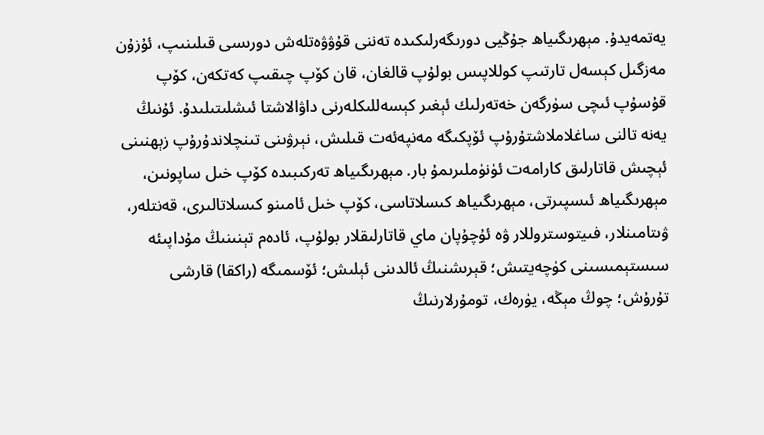يەتمەيدۇ. مېھرىگىياھ جۇڭيى دورىگەرلىكىدە تەننى قۇۋۋەتلەش دورىسى قىلىنىپ، ئۇزۇن مەزگىل كېسەل تارتىپ كوللاپىس بولۇپ قالغان، قان كۆپ چىقىپ كەتكەن، كۆپ قۇسۇپ ئىچى سۈرگەن خەتەرلىك ئېغىر كېسەللىكلەرنى داۋالاشتا ئىشلىتىلىدۇ. ئۇنىڭ يەنە تالنى ساغلاملاشتۇرۇپ ئۆپكىگە مەنپەئەت قىلىش، نېرۋىنى تىنچلاندۇرۇپ زېھنىنى ئېچىش قاتارلىق كارامەت ئۈنۈملىرىمۇ بار. مېھرىگىياھ تەركىبىدە كۆپ خىل ساپونىن، مېھرىگىياھ ئىسپىرتى، مېھرىگىياھ كىسلاتاسى، كۆپ خىل ئامىنو كىسلاتالىرى، قەنتلەر، ۋىتامىنلار، فىيتوستروللار ۋە ئۇچۇپان ماي قاتارلىقلار بولۇپ، ئادەم تېنىنىڭ مۇداپىئە سىستېمىسىنى كۈچەيتىش؛ قېرىشنىڭ ئالدىنى ئېلىش؛ ئۆسمىگە (راكقا) قارشى تۇرۇش؛ چوڭ مېڭە، يۈرەك، تومۇرلارنىڭ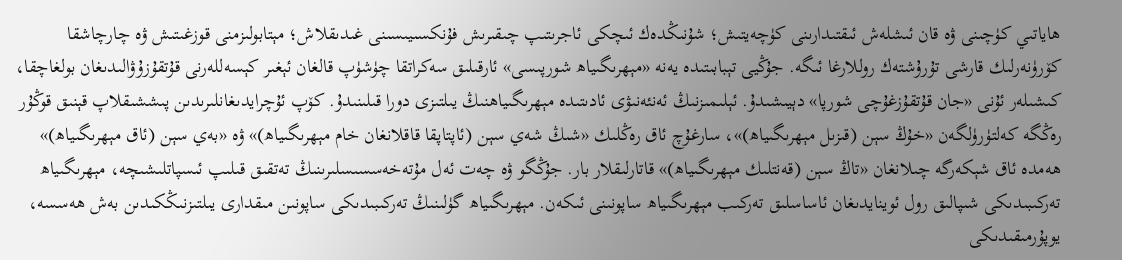ھاياتىي كۈچىنى ۋە قان ئىشلەش ئىقتىدارىنى كۈچەيتىش؛ شۇنىڭدەك ئىچكى ئاجرىتىپ چىقىرىش فۇنكسىيىسىنى غىدىقلاش؛ مېتابولىزمنى قوزغىتىش ۋە چارچاشقا كۆرۈنەرلىك قارشى تۇرۇشتەك روللارغا ئىگە. جۇڭيى تېبابىتىدە يەنە «مېھرىگىياھ شورپىسى» ئارقىلىق سەكراتقا چۈشۈپ قالغان ئېغىر كېسەللەرنى قۇتقۇزۇۋالىدىغان بولغاچقا، كىشىلەر ئۇنى «جان قۇتقۇزغۇچى شورپا» دېيىشىدۇ. ئېلىمىزنىڭ ئەنئەنىۋى ئادىتىدە مېھرىگىياھنىڭ يىلتىزى دورا قىلىنىدۇ. كۆپ ئۇچرايدىغانلىرىدىن پىششىقلاپ قېنىق قوڭۇر رەڭگە كەلتۈرۈلگەن «خۇڭ سېن (قىزىل مېھرىگىياھ)»، سارغۇچ ئاق رەڭلىك «شىڭ شەي سېن (ئاپتاپقا قاقلانغان خام مېھرىگىياھ)» ۋە «بەي سېن (ئاق مېھرىگىياھ)» ھەمدە ئاق شېكەرگە چىلانغان «تاڭ سېن (قەنتلىك مېھرىگىياھ)» قاتارلىقلار بار. جۇڭگو ۋە چەت ئەل مۇتەخەسسىسلىرىنىڭ تەتقىق قىلىپ ئىسپاتلىشىچە، مېھرىگىياھ تەركىبىدىكى شىپالىق رول ئوينايدىغان ئاساسلىق تەركىب مېھرىگىياھ ساپونىنى ئىكەن. مېھرىگىياھ گۈلىنىڭ تەركىبىدىكى ساپونىن مىقدارى يىلتىزنىڭكىدىن بەش ھەسسە، يوپۇرمىقىدىكى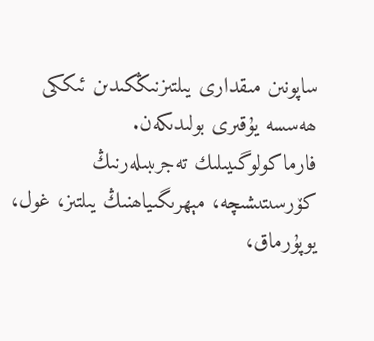ساپونىن مىقدارى يىلتىزنىڭكىدىن ئىككى ھەسسە يۇقىرى بولىدىكەن. فارماكولوگىيىلىك تەجرىبىلەرنىڭ كۆرسىتىشىچە، مېھرىگىياھنىڭ يىلتىز، غول، يوپۇرماق،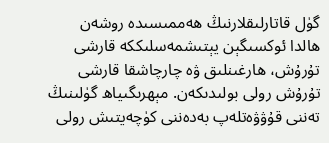گۈل قاتارلىقلارنىڭ ھەممىسىدە روشەن ھالدا ئوكسىگېن يېتىشمەسلىككە قارشى تۇرۇش، ھارغىنلىق ۋە چارچاشقا قارشى تۇرۇش رولى بولىدىكەن. مېھرىگىياھ گۈلىنىڭ تەننى قۇۋۋەتلەپ بەدەننى كۈچەيتىش رولى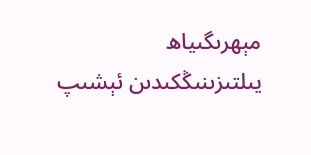مېھرىگىياھ يىلتىزىنىڭكىدىن ئېشىپ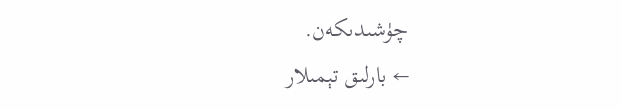چۈشىدىكەن.
← بارلىق تېمىلار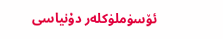ئۆسۈملۈكلەر دۇنياسى